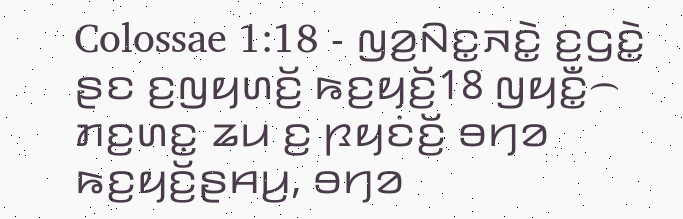Colossae 1:18 - ꤜꤤ꤬ꤡꤢ꤭ꤏꤢꤧ꤭ ꤢ꤬ꤞꤢꤧ꤭ ꤔꤢ ꤢ꤬ꤜꤟꤛꤢꤩ꤬ ꤒꤢ꤬ꤟꤢꤩ꤬18 ꤜꤟꤢꤪ꤭꤮ ꤊꤢ꤬ꤛꤢ꤭ ꤘꤣ ꤢ꤬ ꤐꤟꤢꤦꤢꤩ꤬ ꤋꤚꤤ ꤒꤢ꤬ꤟꤢꤩ꤬ꤔꤌꤣ꤬, ꤋꤚꤤ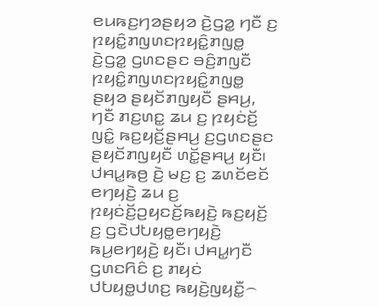ꤕꤣꤒꤢ꤬ꤚꤤꤔꤟꤤ ꤢꤧ꤬ꤞꤤ꤭ ꤚꤢꤪ ꤢ꤬ ꤐꤟꤢꤨ꤭ꤊꤜꤛꤢꤐꤟꤢꤨ꤭ꤊꤜꤥ꤭ ꤢꤧ꤬ꤞꤤ꤭ ꤞꤛꤢꤔꤢ ꤋꤢꤨ꤬ꤊꤜꤢꤪ ꤐꤟꤢꤨ꤭ꤊꤜꤛꤢꤐꤟꤢꤨ꤭ꤊꤜꤥ꤭ ꤔꤟꤤ ꤔꤟꤢꤩꤊꤜꤟꤢꤪ ꤔꤌꤣ꤬, ꤚꤢꤪ ꤊꤢ꤬ꤛꤢ꤭ ꤘꤣ ꤢ꤬ ꤐꤟꤢꤦꤢꤩ꤬ ꤜꤢꤨ꤭ ꤒꤢ꤬ꤟꤢꤩ꤬ꤔꤌꤣ꤬ ꤢ꤬ꤞꤛꤢꤔꤢ ꤔꤟꤢꤩꤊꤜꤟꤢꤪ ꤛꤢꤩ꤭ꤔꤌꤣ꤬ ꤟꤢꤪ꤯ ꤓꤌꤣ꤭ꤒꤥ꤬ ꤢꤧ꤬ ꤗꤢ꤬ ꤢ꤬ ꤘꤛꤢꤩꤕꤢꤩ ꤕꤚꤟꤢꤧ꤬ ꤘꤣ ꤢ꤬ ꤐꤟꤢꤦꤢꤩ꤬ꤑꤟꤢꤢꤩ꤬ꤒꤟꤢꤧ꤬ ꤒꤢ꤬ꤟꤢꤩ꤬ ꤢ꤬ ꤞꤢꤧꤓꤝꤟꤥ꤭ꤕꤚꤟꤢꤧ꤬ ꤒꤣ꤬ꤕꤚꤟꤢꤧ꤬ ꤟꤢꤪ꤯ ꤓꤌꤣ꤭ꤚꤢꤪ ꤞꤛꤢꤖꤢꤨ ꤢ꤬ ꤊꤟꤢꤦ ꤓꤝꤟꤥ꤭ꤓꤛꤢ꤬ ꤒꤟꤢꤧ꤬ꤜꤟꤢꤪ꤭꤮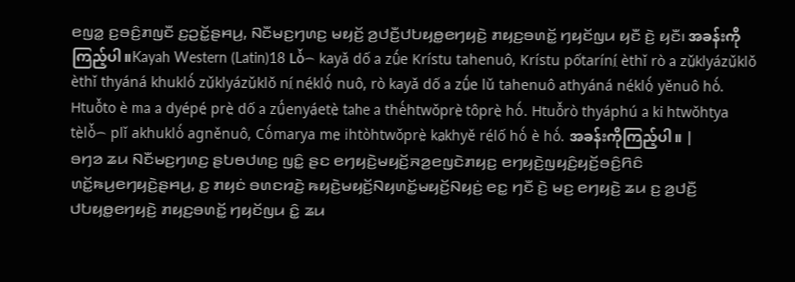ꤕꤜꤤ꤭ ꤢ꤬ꤋꤢꤨ꤬ꤊꤜꤢꤪ ꤢ꤬ꤑꤢꤩ꤭ꤔꤌꤣ꤬, ꤡꤢꤪꤗꤢ꤬ꤚꤛꤢ꤬ ꤗꤟꤢꤩ꤬ ꤤ꤬ꤓꤢꤪ꤬ꤓꤝꤟꤥ꤭ꤕꤚꤟꤢꤧ꤬ ꤊꤟꤢ꤬ꤋꤛꤢꤩ꤭ ꤚꤟꤢꤩꤜꤣ ꤟꤢꤪ ꤢꤧ꤬ ꤟꤢꤪ꤯ အခန်းကိုကြည့်ပါ။Kayah Western (Latin)18 Lò̌꤮ kayǎ dố a zṳ̂́e Krístu tahenuô, Krístu pốtaríní̤ èthǐ rò a zṳ̌klyázṳ̌klǒ èthǐ thyáná khuklò́ zṳ̌klyázṳ̌klǒ ní̤ né̤klò̤́ nuô, rò kayǎ dố a zṳ̂́e lǔ tahenuô athyáná né̤klò̤́ yěnuô hò́. Htuô̌to è ma a dyépé̤ prè̤ dố a zṳ̂́enyá̤etè̤ tahe a thè́htwǒprè̤ tôprè̤ hò́. Htuô̌rò thyáphú a ki htwǒhtya tè̤lò̌꤮ plǐ akhuklò́ agněnuô, Cò́marya me̤ ihtòhtwǒprè̤ ka̤khyě ré̤lố hò́ è hò́. အခန်းကိုကြည့်ပါ။ |
ꤋꤚꤤ ꤘꤣ ꤡꤢꤪꤗꤢ꤬ꤚꤛꤢ꤬ ꤔꤝꤥꤓꤛꤢ꤬ ꤜꤢꤨ꤭ ꤔꤢ ꤕꤚꤟꤢꤧ꤬ꤗꤟꤢꤩ꤬ꤏꤤ꤬ꤕꤜꤢꤧꤊꤟꤢ꤬ ꤕꤚꤟꤢꤧ꤬ꤜꤟꤢꤨ꤬ꤟꤢꤩ꤬ꤋꤢꤨ꤬ꤖꤢꤨ ꤛꤢꤩ꤭ꤒꤣ꤬ꤕꤚꤟꤢꤧ꤬ꤔꤌꤣ꤬, ꤢ꤬ ꤊꤟꤢꤦ ꤋꤛꤢꤙꤢꤧ꤬ ꤒꤟꤢꤧ꤬ꤗꤟꤢꤩ꤬ꤡꤟꤛꤢꤩ꤭ꤗꤟꤢꤩ꤬ꤡꤟꤢꤦ꤬ ꤕꤢ꤭ ꤚꤢꤪ ꤢꤧ꤬ ꤗꤢ꤬ ꤕꤚꤟꤢꤧ꤬ ꤘꤣ ꤢ꤬ ꤤ꤬ꤓꤢꤪ꤬ ꤓꤝꤟꤥ꤭ꤕꤚꤟꤢꤧ꤬ ꤊꤟꤢ꤬ꤋꤛꤢꤩ꤭ ꤚꤟꤢꤩꤜꤣ ꤢꤨ꤭ ꤘꤣ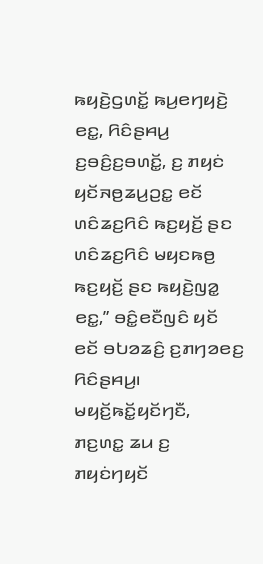ꤒꤟꤢꤧ꤬ꤞꤛꤢꤩ꤭ ꤒꤣ꤬ꤕꤚꤟꤢꤧ꤬ ꤕꤢ꤭, ꤖꤢꤨꤔꤌꤣ꤬ ꤢ꤬ꤋꤢꤨ꤬ꤢ꤬ꤋꤛꤢꤩ꤭, ꤢ꤬ ꤊꤟꤢꤦ ꤟꤢꤩꤏꤥ꤬ꤘꤣ꤬ꤑꤢ꤭ ꤕꤢꤩ ꤛꤢꤨꤘꤢ꤬ꤖꤢꤨ ꤒꤢ꤬ꤟꤢꤩ꤬ ꤔꤢ ꤛꤢꤨꤘꤢ꤬ꤖꤢꤨ ꤗꤟꤢꤒꤥ꤬ ꤒꤢ꤬ꤟꤢꤩ꤬ ꤔꤢ ꤒꤟꤢꤧ꤬ꤜꤤ꤭ ꤕꤢ꤭,” ꤋꤢꤨ꤭ꤕꤢꤪꤜꤢꤨ ꤟꤢꤩ ꤕꤢꤩ ꤋꤝꤤꤘꤢꤨ꤬ ꤢ꤬ꤊꤚꤤꤕꤢ꤬ ꤖꤢꤨꤔꤌꤣ꤬꤯
ꤗꤟꤢꤩ꤬ꤒꤢꤩ꤭ꤟꤢꤩꤚꤢꤪ, ꤊꤢ꤬ꤛꤢ꤭ ꤘꤣ ꤢ꤬ ꤊꤟꤢꤦꤚꤟꤢꤩ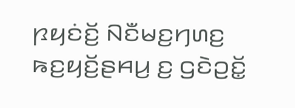ꤐꤟꤢꤦꤢꤩ꤬ ꤡꤢꤪꤗꤢ꤬ꤚꤛꤢ꤬ ꤒꤢ꤬ꤟꤢꤩ꤬ꤔꤌꤣ꤬ ꤢ꤬ ꤞꤢꤧꤑꤢꤩ꤭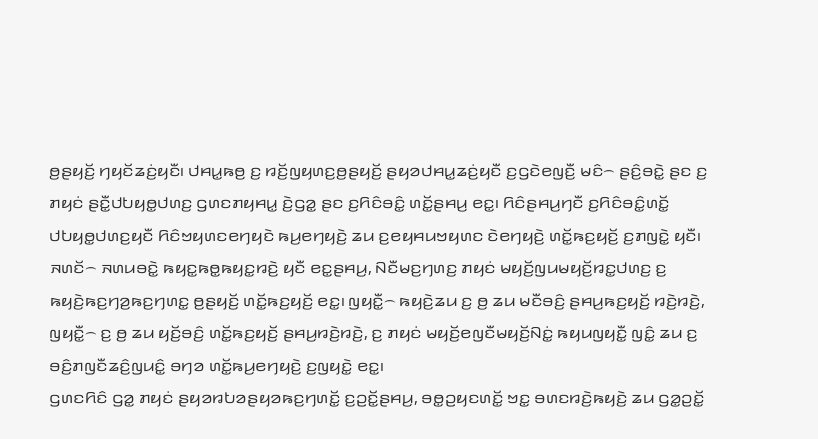ꤥ꤬ꤔꤟꤢꤩ꤬ ꤚꤟꤢꤩꤘꤢꤦ꤬ꤟꤢꤪ꤯ ꤓꤌꤣ꤭ꤒꤥ꤬ ꤢ꤬ ꤙꤢꤩ꤬ꤜꤟꤛꤢ꤬ꤥ꤬ꤔꤟꤢꤩ꤬ ꤔꤟꤤꤓꤌꤣ꤭ꤘꤢꤦ꤬ꤟꤢꤪ ꤢ꤬ꤞꤢꤧꤕꤜꤢꤪ꤬ ꤗꤢꤨ꤮ ꤔꤢꤨ꤬ꤋꤢꤧ꤭ ꤔꤢ ꤢ꤬ ꤊꤟꤢꤦ ꤔꤢꤪ꤭ꤓꤝꤟꤥ꤭ꤓꤛꤢ꤬ ꤞꤛꤢꤊꤟꤌꤣ꤭ ꤢꤧ꤬ꤞꤤ꤭ ꤔꤢ ꤢ꤬ꤖꤢꤨꤋꤢꤨ꤭ ꤛꤢꤩ꤭ꤔꤌꤣ꤬ ꤕꤢ꤭꤯ ꤖꤢꤨꤔꤌꤣ꤬ꤚꤢꤪ ꤢ꤬ꤖꤢꤨꤋꤢꤨ꤭ꤛꤢꤩ꤭ ꤓꤝꤟꤥ꤭ꤓꤛꤢ꤬ꤟꤢꤪ ꤖꤢꤨꤠꤟꤛꤢꤕꤚꤟꤢꤧ ꤒꤣ꤬ꤕꤚꤟꤢꤧ꤬ ꤘꤣ ꤢ꤬ꤕꤟꤌꤣꤠꤟꤛꤢ ꤢꤧꤕꤚꤟꤢꤧ꤬ ꤛꤢꤩ꤭ꤒꤢ꤬ꤟꤢꤩ꤬ ꤢ꤬ꤊꤜꤢꤧ꤭ ꤟꤢꤪ꤯
ꤏꤛꤢꤩ꤮ ꤏꤛꤣꤋꤢꤧ꤭ ꤒꤟꤢ꤭ꤒꤥ꤭ꤒꤟꤢ꤭ꤙꤢꤧ꤬ ꤟꤢꤪ ꤕꤢ꤭ꤔꤌꤣ꤬, ꤡꤢꤪꤗꤢ꤬ꤚꤛꤢ꤬ ꤊꤟꤢꤦ ꤗꤟꤢꤩ꤬ꤜꤣꤗꤟꤢꤩ꤬ꤙꤢ꤭ꤓꤛꤢ꤬ ꤢ꤬ ꤒꤟꤢꤧ꤬ꤒꤢ꤬ꤚꤤ꤬ꤒꤢ꤬ꤚꤛꤢ꤭ ꤥ꤬ꤔꤟꤢꤩ꤬ ꤛꤢꤩ꤭ꤒꤢ꤬ꤟꤢꤩ꤬ ꤕꤢ꤭꤯ ꤜꤟꤢꤪ꤭꤮ ꤒꤟꤢꤧ꤬ꤘꤣ ꤢ꤬ ꤥ꤬ ꤘꤣ ꤗꤢꤪꤋꤢꤨ꤬ ꤔꤌꤣ꤬ꤒꤢ꤬ꤟꤢꤩ꤬ ꤙꤢꤧ꤬ꤙꤢꤧ꤬, ꤜꤟꤢꤪ꤭꤮ ꤢ꤬ ꤥ꤬ ꤘꤣ ꤟꤢꤩ꤬ꤋꤢꤨ꤬ ꤛꤢꤩ꤭ꤒꤢ꤬ꤟꤢꤩ꤬ ꤔꤌꤣ꤬ꤙꤢꤧ꤬ꤙꤢꤧ꤬, ꤢ꤬ ꤊꤟꤢꤦ ꤗꤟꤢꤩ꤬ꤕꤜꤢꤪꤗꤟꤢꤩ꤬ꤡꤢꤦ꤭ ꤒꤟꤣꤜꤟꤢꤪ꤭ ꤜꤢꤨ꤭ ꤘꤣ ꤢ꤬ ꤋꤢꤨ꤬ꤊꤜꤢꤪꤘꤢꤨ꤬ꤜꤣꤢꤨ꤭ ꤋꤚꤤ ꤛꤢꤩ꤭ꤒꤣ꤬ꤕꤚꤟꤢꤧ꤬ ꤢ꤬ꤜꤟꤢꤧ꤭ ꤕꤢ꤭꤯
ꤞꤛꤢꤖꤢꤨ ꤞꤤ꤭ ꤊꤟꤢꤦ ꤔꤟꤤꤙꤝꤤꤔꤟꤤꤒꤢ꤬ꤚꤛꤢꤩ꤭ ꤢ꤬ꤑꤢꤩ꤭ꤔꤌꤣ꤬, ꤋꤥ꤭ꤑꤟꤢꤛꤢꤩ꤭ ꤠꤢ꤭ ꤋꤛꤢꤙꤢꤧ꤬ꤒꤟꤢꤧ꤬ ꤘꤣ ꤞꤤ꤭ꤑꤢꤩ꤭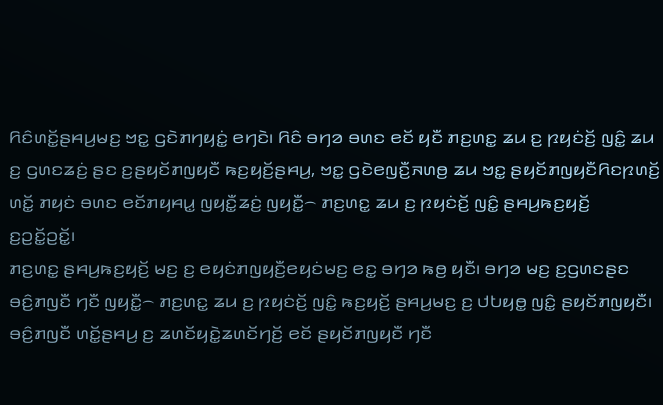ꤖꤢꤨꤛꤢꤩ꤭ꤔꤌꤣ꤬ꤗꤢ꤬ ꤠꤢ꤭ ꤞꤢꤧꤊꤚꤟꤢꤦ꤭ ꤕꤚꤢꤧ꤯ ꤖꤢꤨ ꤋꤚꤤ ꤋꤛꤢ ꤕꤢꤩ ꤟꤢꤪ ꤊꤢ꤬ꤛꤢ꤭ ꤘꤣ ꤢ꤬ ꤐꤟꤢꤦꤢꤩ꤬ ꤜꤢꤨ꤭ ꤘꤣ ꤢ꤬ ꤞꤛꤢꤘꤢꤦ꤬ ꤔꤢ ꤢ꤬ꤔꤟꤢꤩꤊꤜꤟꤢꤪ ꤒꤢ꤬ꤟꤢꤩ꤬ꤔꤌꤣ꤬, ꤠꤢ꤭ ꤞꤢꤧꤕꤜꤢꤪ꤬ꤏꤛꤥ꤬ ꤘꤣ ꤠꤢ꤭ ꤔꤟꤢꤩꤊꤜꤟꤢꤪꤖꤢꤐꤛꤢꤩ꤬ ꤛꤢꤩ꤭ ꤊꤟꤢꤦ ꤋꤛꤢ ꤕꤢꤩꤊꤟꤌꤣ꤭ ꤜꤟꤢꤪ꤭ꤘꤢꤦ꤬ ꤜꤟꤢꤪ꤭꤮ ꤊꤢ꤬ꤛꤢ꤭ ꤘꤣ ꤢ꤬ ꤐꤟꤢꤦꤢꤩ꤬ ꤜꤢꤨ꤭ ꤔꤌꤣ꤬ꤒꤢ꤬ꤟꤢꤩ꤬ ꤢ꤬ꤑꤢꤩ꤭ꤑꤢꤩ꤭꤯
ꤊꤢ꤬ꤛꤢ꤭ ꤔꤌꤣ꤬ꤒꤢ꤬ꤟꤢꤩ꤬ ꤗꤢ꤬ ꤢ꤬ ꤕꤟꤢꤦꤊꤜꤟꤢꤪ꤬ꤕꤟꤢꤦꤗꤢ꤬ ꤕꤢ꤭ ꤋꤚꤤ ꤒꤥ꤬ ꤟꤢꤪ꤯ ꤋꤚꤤ ꤗꤢ꤬ ꤢ꤬ꤞꤛꤢꤔꤢ ꤋꤢꤨ꤬ꤊꤜꤢꤪ ꤚꤢꤪ ꤜꤟꤢꤪ꤭꤮ ꤊꤢ꤬ꤛꤢ꤭ ꤘꤣ ꤢ꤬ ꤐꤟꤢꤦꤢꤩ꤬ ꤜꤢꤨ꤭ ꤒꤢ꤬ꤟꤢꤩ꤬ ꤔꤌꤣ꤬ꤗꤢ꤬ ꤢ꤬ ꤓꤝꤟꤥ꤭ ꤜꤢꤨ꤭ ꤔꤟꤢꤩꤊꤜꤟꤢꤪ꤯ ꤋꤢꤨ꤬ꤊꤜꤢꤪ ꤛꤢꤩ꤭ꤔꤌꤣ꤬ ꤢ꤬ ꤘꤛꤢꤩꤟꤢꤧ꤭ꤘꤛꤢꤩꤚꤢꤩ꤬ ꤕꤢꤩ ꤔꤟꤢꤩꤊꤜꤟꤢꤪ ꤚꤢꤪ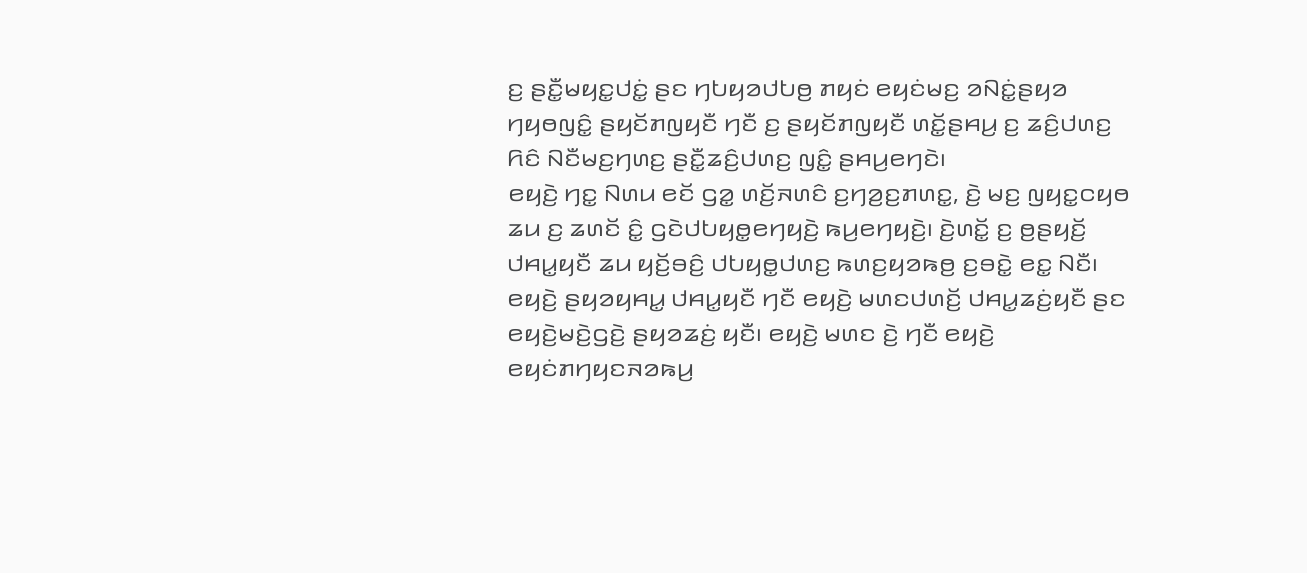ꤢ꤬ ꤔꤢꤪ꤭ꤗꤟꤢ꤭ꤓꤢꤦ꤭ ꤔꤢ ꤚꤝꤟꤤꤓꤝꤥ꤬ ꤊꤟꤢꤦ ꤕꤟꤢꤦꤗꤢ꤬ ꤤꤡꤢꤦ꤭ꤔꤟꤤ ꤚꤟꤥꤜꤢꤨ꤭ ꤔꤟꤢꤩꤊꤜꤟꤢꤪ ꤚꤢꤪ ꤢ꤬ ꤔꤟꤢꤩꤊꤜꤟꤢꤪ ꤛꤢꤩ꤭ꤔꤌꤣ꤬ ꤢ꤬ ꤘꤢꤨ꤬ꤓꤛꤢ꤬ ꤖꤢꤨ ꤡꤢꤪꤗꤢ꤬ꤚꤛꤢ꤬ ꤔꤢꤪ꤭ꤘꤢꤨ꤬ꤓꤛꤢ꤬ ꤜꤢꤨ꤭ ꤔꤌꤣ꤬ꤕꤚꤢꤧ꤯
ꤕꤟꤢꤧ꤬ ꤚꤢ꤭ ꤡꤛꤣ ꤕꤢꤩ ꤞꤤ꤭ ꤛꤢꤩ꤬ꤏꤛꤢꤨ ꤢ꤬ꤚꤤ꤬ꤢ꤬ꤊꤛꤢ꤭, ꤢꤧ꤬ ꤗꤢ꤬ ꤜꤟꤢ꤭ꤍꤟꤥ ꤘꤣ ꤢ꤬ ꤘꤛꤢꤩ ꤢꤨ꤭ ꤞꤢꤧꤓꤝꤟꤥ꤭ꤕꤚꤟꤢꤧ꤬ ꤒꤣ꤬ꤕꤚꤟꤢꤧ꤬꤯ ꤢꤧ꤬ꤛꤢꤩ꤭ ꤢ꤬ ꤥ꤬ꤔꤟꤢꤩ꤬ ꤓꤌꤣ꤭ꤟꤢꤪ ꤘꤣ ꤟꤢꤩ꤬ꤋꤢꤨ꤬ ꤓꤝꤟꤥ꤭ꤓꤛꤢ꤬ ꤒꤛꤢ꤬ꤟꤤꤒꤥ꤬ ꤢ꤬ꤋꤢꤧ꤭ ꤕꤢ꤭ ꤡꤢꤪ꤯ ꤕꤟꤢꤧ꤬ ꤔꤟꤤꤟꤌꤣ꤭ ꤓꤌꤣ꤭ꤟꤢꤪ ꤚꤢꤪ ꤕꤟꤢꤧ꤬ ꤗꤛꤢꤓꤛꤢꤩ꤬ ꤓꤌꤣ꤭ꤘꤢꤦ꤬ꤟꤢꤪ ꤔꤢ ꤕꤟꤢꤧ꤬ꤗꤢꤧ꤬ꤞꤢꤧ꤬ ꤔꤟꤤꤘꤢꤦ꤬ ꤟꤢꤪ꤯ ꤕꤟꤢꤧ꤬ ꤗꤛꤢ ꤢꤧ꤬ ꤚꤢꤪ ꤕꤟꤢꤧ꤬ ꤕꤟꤢꤦꤊꤚꤟꤢꤏꤤꤒꤣ꤬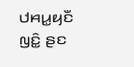ꤓꤌꤣ꤭ꤟꤢꤪ ꤜꤢꤨ꤭ ꤔꤢ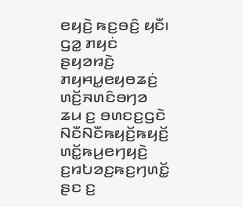ꤕꤟꤢꤧ꤬ ꤒꤢ꤬ꤋꤢꤨ꤬ ꤟꤢꤪ꤯
ꤞꤤ꤭ ꤊꤟꤢꤦ ꤔꤟꤤꤙꤢꤧ꤬ ꤊꤟꤌꤣ꤭ꤕꤟꤥꤘꤢꤦ꤬ ꤛꤢꤩ꤬ꤏꤛꤢꤨꤋꤚꤤ ꤘꤣ ꤢ꤬ ꤋꤛꤢꤢ꤬ꤞꤢꤧ ꤡꤢꤪꤡꤢꤪꤒꤟꤢꤩ꤬ꤒꤟꤢꤩ꤬ ꤛꤢꤩ꤭ꤒꤣ꤬ꤕꤚꤟꤢꤧ꤬ ꤢ꤬ꤙꤝꤤꤢ꤬ꤒꤢ꤬ꤚꤛꤢꤩ꤭ ꤔꤢ ꤢ꤬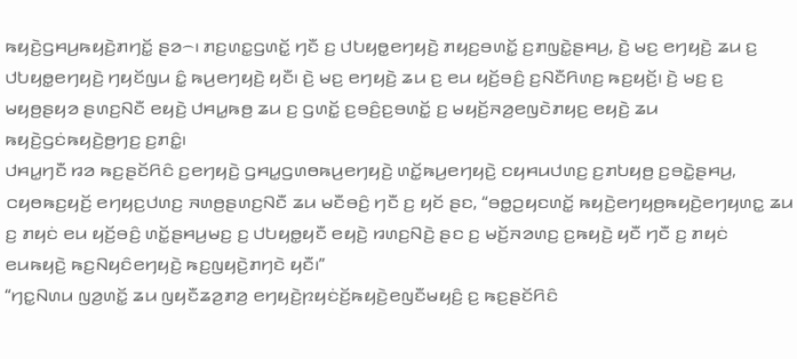ꤒꤟꤢꤧ꤬ꤞꤌꤣ꤬ꤒꤟꤢꤧ꤬ꤊꤚꤢꤩ꤭ ꤔꤤ꤮꤯ ꤊꤢ꤬ꤛꤢ꤭ꤞꤛꤢꤩ꤭ ꤚꤢꤪ ꤢ꤬ ꤓꤝꤟꤥ꤭ꤕꤚꤟꤢꤧ꤬ ꤊꤟꤢ꤬ꤋꤛꤢꤩ꤭ ꤢ꤬ꤊꤜꤢꤧ꤭ꤔꤌꤣ꤬, ꤢꤧ꤬ ꤗꤢ꤬ ꤕꤚꤟꤢꤧ꤬ ꤘꤣ ꤢ꤬ ꤓꤝꤟꤥ꤭ꤕꤚꤟꤢꤧ꤬ ꤚꤟꤢꤩꤜꤣ ꤢꤨ꤭ ꤒꤣ꤬ꤕꤚꤟꤢꤧ꤬ ꤟꤢꤪ꤯ ꤢꤧ꤬ ꤗꤢ꤬ ꤕꤚꤟꤢꤧ꤬ ꤘꤣ ꤢ꤬ ꤕꤣ ꤟꤢꤩ꤬ꤋꤢꤨ꤬ ꤢ꤬ꤡꤢꤪꤖꤛꤢ꤬ ꤒꤢ꤬ꤟꤢꤩ꤬꤯ ꤢꤧ꤬ ꤗꤢ꤬ ꤢ꤬ ꤗꤟꤥ꤬ꤔꤟꤤ ꤔꤛꤢ꤬ꤡꤢꤪ ꤕꤟꤢꤧ꤬ ꤓꤌꤣ꤭ꤒꤥ꤬ ꤘꤣ ꤢ꤬ ꤞꤛꤢꤩ꤭ ꤢ꤬ꤋꤢꤨ꤬ꤢ꤬ꤋꤛꤢꤩ꤭ ꤢ꤬ ꤗꤟꤢꤩ꤬ꤏꤤ꤬ꤕꤜꤢꤧꤊꤟꤢ꤬ ꤕꤟꤢꤧ꤬ ꤘꤣ ꤒꤟꤢꤧ꤬ꤞꤢꤦꤒꤟꤢꤧ꤬ꤥ꤬ꤚꤢ꤬ ꤢ꤬ꤊꤢꤨ꤭꤯
ꤓꤌꤣ꤭ꤚꤢꤪ ꤙꤤ ꤒꤢ꤬ꤔꤢꤩꤖꤢꤨ ꤢ꤬ꤕꤚꤟꤢꤧ꤬ ꤞꤌꤣ꤭ꤞꤛꤥꤒꤣ꤬ꤕꤚꤟꤢꤧ꤬ ꤛꤢꤩ꤭ꤒꤣ꤬ꤕꤚꤟꤢꤧ꤬ ꤢꤟꤌꤣꤓꤛꤢ꤬ ꤢ꤬ꤊꤝꤟꤥ꤬ ꤢ꤬ꤋꤢꤧ꤭ꤔꤌꤣ꤬, ꤍꤟꤥꤒꤢ꤬ꤟꤢꤩ꤬ ꤕꤚꤟꤢ꤬ꤓꤛꤢ꤬ ꤏꤛꤥ꤬ꤔꤛꤢ꤬ꤡꤢꤪ ꤘꤣ ꤗꤢꤪꤋꤢꤨ꤬ ꤚꤢꤪ ꤢ꤬ ꤟꤢꤩ ꤔꤢ, “ꤋꤥ꤭ꤑꤟꤢꤛꤢꤩ꤭ ꤒꤟꤢꤧ꤬ꤕꤚꤟꤥ꤬ꤒꤟꤢꤧ꤬ꤕꤚꤟꤛꤢ꤭ ꤘꤣ ꤢ꤬ ꤊꤟꤢꤦ ꤕꤣ ꤟꤢꤩ꤬ꤋꤢꤨ꤬ ꤛꤢꤩ꤭ꤔꤌꤣ꤬ꤗꤢ꤬ ꤢ꤬ ꤓꤝꤟꤥ꤭ꤟꤢꤪ ꤕꤟꤢꤧ꤬ ꤙꤛꤢ꤬ꤡꤢꤧ꤬ ꤔꤢ ꤢ꤬ ꤗꤢꤩ꤬ꤏꤤꤛꤢ꤬ ꤢ꤬ꤒꤟꤢꤧ꤬ ꤟꤢꤪ ꤚꤢꤪ ꤢ꤬ ꤊꤟꤢꤦ ꤕꤣꤒꤟꤢꤧ꤬ ꤒꤢ꤬ꤡꤟꤢꤨꤕꤚꤟꤢꤧ꤬ ꤒꤢ꤬ꤜꤟꤢꤧ꤬ꤊꤚꤢꤧ ꤟꤢꤪ꤯”
“ꤚꤢ꤭ꤡꤛꤣ ꤜꤤ꤬ꤛꤢꤩ꤭ ꤘꤣ ꤜꤟꤢꤪꤘꤤ꤬ꤊꤤ꤬ ꤕꤚꤟꤢꤧ꤬ꤐꤟꤢꤦꤢꤩ꤬ꤒꤟꤢꤧ꤬ꤕꤜꤢꤪꤗꤟꤢꤨ꤬ ꤢ꤬ ꤒꤢ꤬ꤔꤢꤩꤖꤢꤨ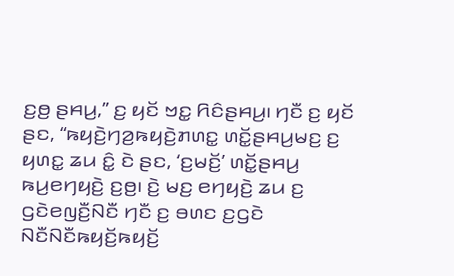ꤢ꤬ꤥ꤬ ꤔꤌꤣ꤬,” ꤢ꤬ ꤟꤢꤩ ꤠꤢ꤭ ꤖꤢꤨꤔꤌꤣ꤬꤯ ꤚꤢꤪ ꤢ꤬ ꤟꤢꤩ ꤔꤢ, “ꤒꤟꤢꤧ꤬ꤚꤤ꤬ꤒꤟꤢꤧ꤬ꤊꤛꤢ꤭ ꤛꤢꤩ꤭ꤔꤌꤣ꤬ꤗꤢ꤬ ꤢ꤬ ꤟꤛꤢ꤭ ꤘꤣ ꤢꤨ꤭ ꤢꤧ ꤔꤢ, ‘ꤢ꤬ꤗꤢꤩ꤬’ ꤛꤢꤩ꤭ꤔꤌꤣ꤬ ꤒꤣ꤬ꤕꤚꤟꤢꤧ꤬ ꤢ꤬ꤥ꤬꤯ ꤢꤧ꤬ ꤗꤢ꤬ ꤕꤚꤟꤢꤧ꤬ ꤘꤣ ꤢ꤬ ꤞꤢꤧꤕꤜꤢꤪ꤬ꤡꤢꤪ ꤚꤢꤪ ꤢ꤬ ꤋꤛꤢ ꤢ꤬ꤞꤢꤧ ꤡꤢꤪꤡꤢꤪꤒꤟꤢꤩ꤬ꤒꤟꤢꤩ꤬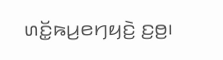ꤛꤢꤩ꤭ꤒꤣ꤬ꤕꤚꤟꤢꤧ꤬ ꤢ꤬ꤥ꤬꤯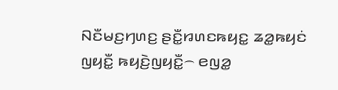ꤡꤢꤪꤗꤢ꤬ꤚꤛꤢ꤬ ꤔꤢꤪ꤭ꤙꤛꤢꤒꤟꤢ꤭ ꤘꤤ꤭ꤒꤟꤢꤦ ꤜꤟꤢꤪ꤭ ꤒꤟꤢꤧ꤬ꤜꤟꤢꤪ꤭꤮ ꤕꤜꤤ꤭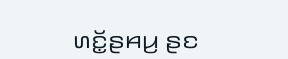ꤛꤢꤩ꤭ꤔꤌꤣ꤬ ꤔꤢ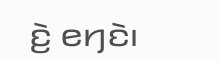ꤢꤧ꤬ ꤕꤚꤢꤧ꤯